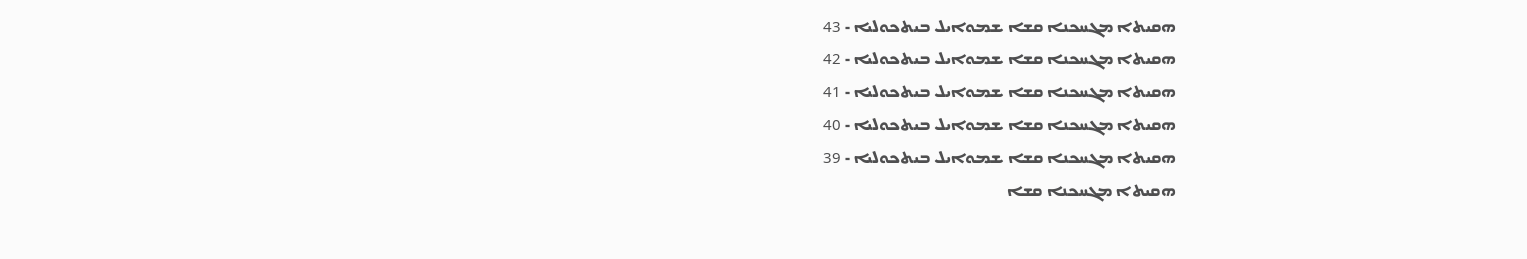ܗܩܝܬܐ ܡܓܚܟܢܐ ܩܫܐ ܫܡܘܐܝܠ ܒܝܬܟܘܠܝܐ - 43
ܗܩܝܬܐ ܡܓܚܟܢܐ ܩܫܐ ܫܡܘܐܝܠ ܒܝܬܟܘܠܝܐ - 42
ܗܩܝܬܐ ܡܓܚܟܢܐ ܩܫܐ ܫܡܘܐܝܠ ܒܝܬܟܘܠܝܐ - 41
ܗܩܝܬܐ ܡܓܚܟܢܐ ܩܫܐ ܫܡܘܐܝܠ ܒܝܬܟܘܠܝܐ - 40
ܗܩܝܬܐ ܡܓܚܟܢܐ ܩܫܐ ܫܡܘܐܝܠ ܒܝܬܟܘܠܝܐ - 39
ܗܩܝܬܐ ܡܓܚܟܢܐ ܩܫܐ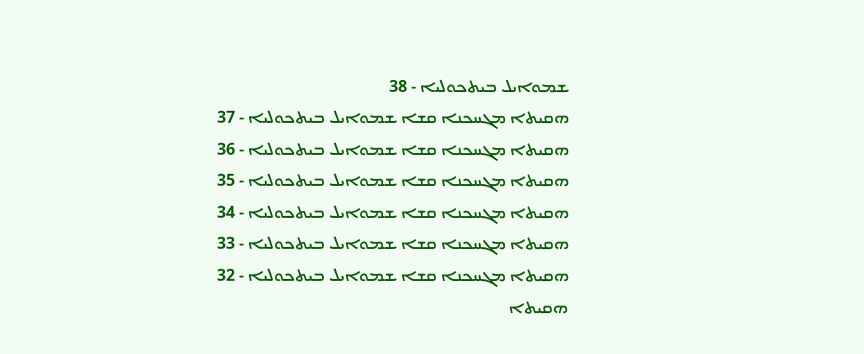ܫܡܘܐܝܠ ܒܝܬܟܘܠܝܐ - 38
ܗܩܝܬܐ ܡܓܚܟܢܐ ܩܫܐ ܫܡܘܐܝܠ ܒܝܬܟܘܠܝܐ - 37
ܗܩܝܬܐ ܡܓܚܟܢܐ ܩܫܐ ܫܡܘܐܝܠ ܒܝܬܟܘܠܝܐ - 36
ܗܩܝܬܐ ܡܓܚܟܢܐ ܩܫܐ ܫܡܘܐܝܠ ܒܝܬܟܘܠܝܐ - 35
ܗܩܝܬܐ ܡܓܚܟܢܐ ܩܫܐ ܫܡܘܐܝܠ ܒܝܬܟܘܠܝܐ - 34
ܗܩܝܬܐ ܡܓܚܟܢܐ ܩܫܐ ܫܡܘܐܝܠ ܒܝܬܟܘܠܝܐ - 33
ܗܩܝܬܐ ܡܓܚܟܢܐ ܩܫܐ ܫܡܘܐܝܠ ܒܝܬܟܘܠܝܐ - 32
ܗܩܝܬܐ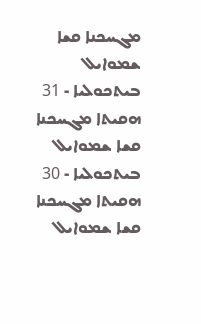ܡܓܚܟܢܐ ܩܫܐ ܫܡܘܐܝܠ ܒܝܬܟܘܠܝܐ - 31
ܗܩܝܬܐ ܡܓܚܟܢܐ ܩܫܐ ܫܡܘܐܝܠ ܒܝܬܟܘܠܝܐ - 30
ܗܩܝܬܐ ܡܓܚܟܢܐ ܩܫܐ ܫܡܘܐܝܠ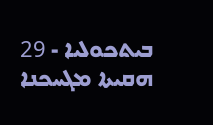ܒܝܬܟܘܠܝܐ - 29
ܗܩܝܬܐ ܡܓܚܟܢܐ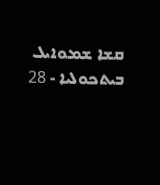ܩܫܐ ܫܡܘܐܝܠ ܒܝܬܟܘܠܝܐ - 28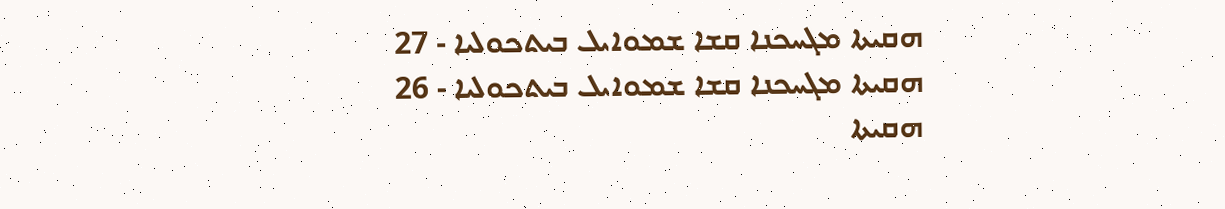ܗܩܝܬܐ ܡܓܚܟܢܐ ܩܫܐ ܫܡܘܐܝܠ ܒܝܬܟܘܠܝܐ - 27
ܗܩܝܬܐ ܡܓܚܟܢܐ ܩܫܐ ܫܡܘܐܝܠ ܒܝܬܟܘܠܝܐ - 26
ܗܩܝܬܐ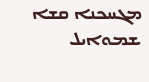ܡܓܚܟܢܐ ܩܫܐ ܫܡܘܐܝܠ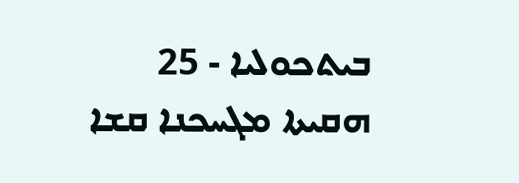ܒܝܬܟܘܠܝܐ - 25
ܗܩܝܬܐ ܡܓܚܟܢܐ ܩܫܐ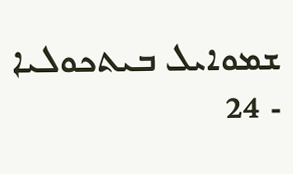ܫܡܘܐܝܠ ܒܝܬܟܘܠܝܐ - 24